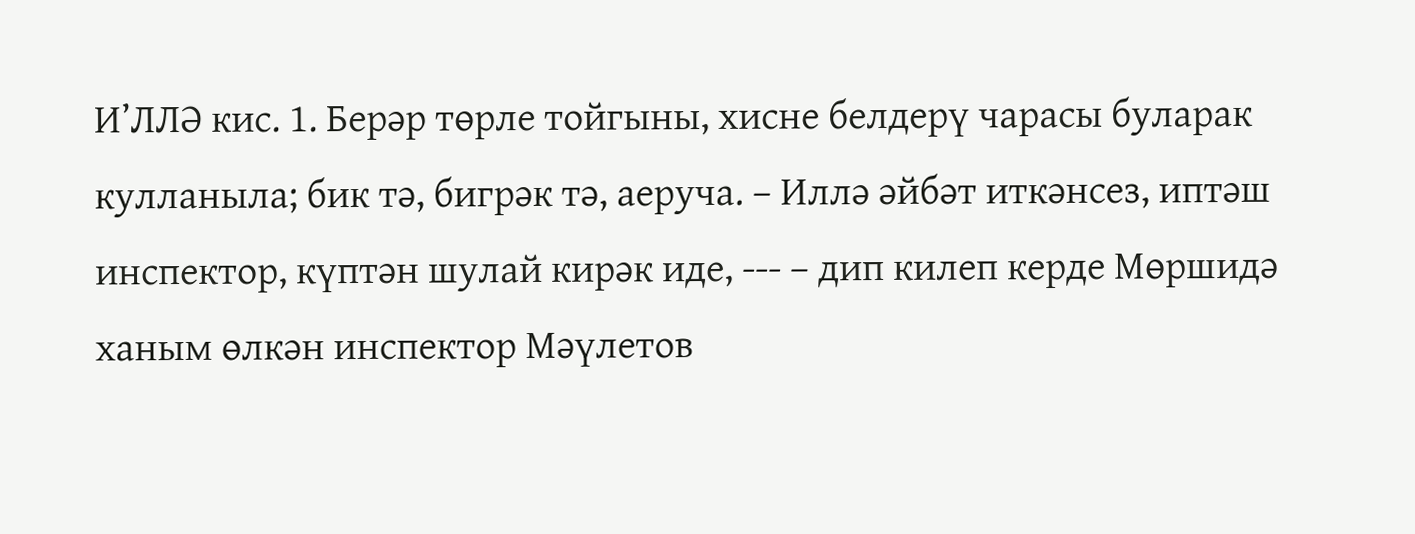И’ЛЛӘ кис. 1. Берәр төрле тойгыны, хисне белдерү чарасы буларак кулланыла; бик тә, бигрәк тә, аеруча. – Иллә әйбәт иткәнсез, иптәш инспектор, күптән шулай кирәк иде, --- – дип килеп керде Мөршидә ханым өлкән инспектор Мәүлетов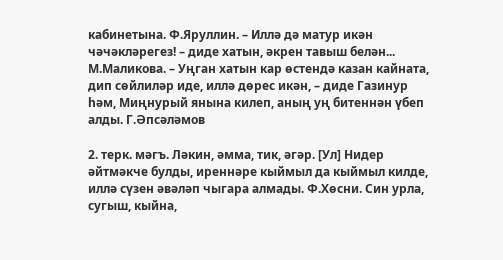кабинетына. Ф.Яруллин. – Иллә дә матур икән чәчәкләрегез! – диде хатын, әкрен тавыш белән... М.Маликова. – Уңган хатын кар өстендә казан кайната, дип сөйлиләр иде, иллә дөрес икән, – диде Газинур һәм, Миңнурый янына килеп, аның уң битеннән үбеп алды. Г.Әпсәләмов

2. терк. мәгъ. Ләкин, әмма, тик, әгәр. [Ул] Нидер әйтмәкче булды, иреннәре кыймыл да кыймыл килде, иллә сүзен әвәләп чыгара алмады. Ф.Хөсни. Син урла, сугыш, кыйна,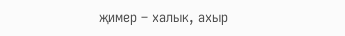җимер – халык, ахыр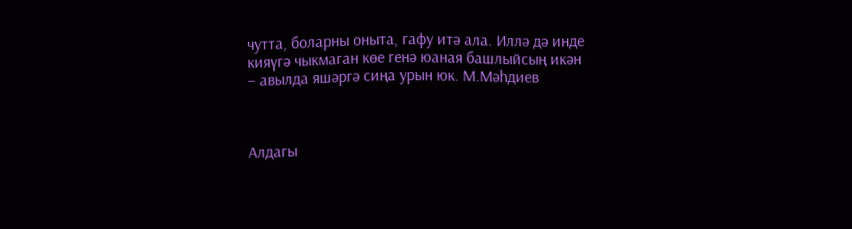чутта, боларны оныта, гафу итә ала. Иллә дә инде кияүгә чыкмаган көе генә юаная башлыйсың икән – авылда яшәргә сиңа урын юк. М.Мәһдиев



Алдагы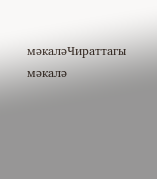мәкаләЧираттагы мәкалә